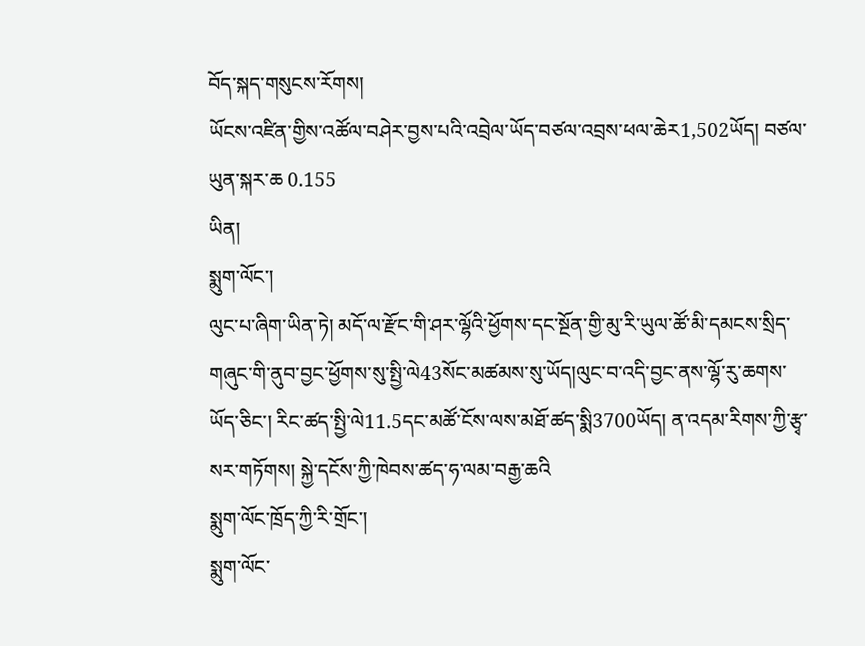བོད་སྐད་གསུངས་རོགས།
ཡོངས་འཛིན་གྱིས་འཚོལ་བཤེར་བྱས་པའི་འབྲེལ་ཡོད་བཙལ་འབྲས་ཕལ་ཆེར1,502ཡོད། བཙལ་ཡུན་སྐར་ཆ 0.155
ཡིན།
སྨུག་ལོང་།
ལུང་པ་ཞིག་ཡིན་ཏེ། མདོ་ལ་རྫོང་གི་ཤར་ལྷོའི་ཕྱོགས་དང་སྔོན་གྱི་མུ་རི་ཡུལ་ཚོ་མི་དམངས་སྲིད་གཞུང་གི་ནུབ་བྱང་ཕྱོགས་སུ་སྤྱི་ལེ43སོང་མཚམས་སུ་ཡོད།ལུང་བ་འདི་བྱང་ནས་ལྷོ་རུ་ཆགས་ཡོད་ཅིང་། རིང་ཚད་སྤྱི་ལེ11.5དང་མཚོ་ངོས་ལས་མཐོ་ཚད་སྨི3700ཡོད། ན་འདམ་རིགས་ཀྱི་རྩྭ་སར་གཏོགས། སྐྱེ་དངོས་ཀྱི་ཁེབས་ཚད་ཧ་ལམ་བརྒྱ་ཆའི
སྨུག་ལོང་ཁྲོད་ཀྱི་རི་གྲོང་།
སྨུག་ལོང་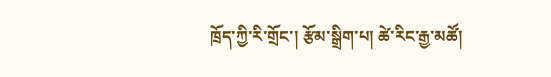ཁྲོད་ཀྱི་རི་གྲོང་། རྩོམ་སྒྲིག་པ། ཚེ་རིང་རྒྱ་མཚོ།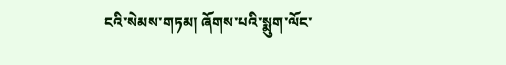ངའི་སེམས་གཏམ། ཞོགས་པའི་སྨུག་ལོང་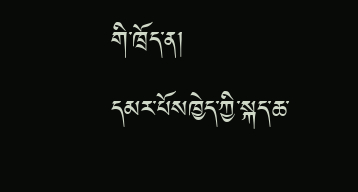གི་ཁྲོད་ན།
དམར་པོསཁྱེད་ཀྱི་སྐད་ཆ་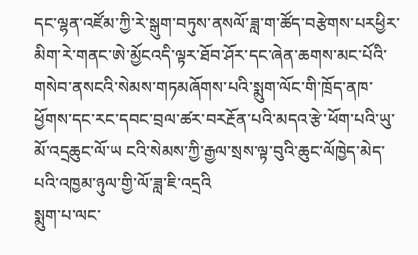དང་ལྷན་འཛོམ་ཀྱི་རེ་སྒུག་བཏུས་ནསལོ་ཟླ་ག་ཚོད་བརྩེགས་པརཕྱིར་མིག་རེ་གནང་ཨེ་མྱོངའདི་ལྟར་ཐོབ་ཤོར་དང་ཞེན་ཆགས་མང་པོའི་གསེབ་ནསངའི་སེམས་གཏམཞོགས་པའི་སྨུག་ལོང་གི་ཁྲོད་ནཁ་ཕྱོགས་དང་རང་དབང་བྲལ་ཚར་བརརྔོན་པའི་མདའ་རྩེ་ཕོག་པའི་ཡུ་མོ་འདྲཆུང་ལོ་ཡ ངའི་སེམས་ཀྱི་རྒྱལ་སྲས་ལྟ་བུའི་ཆུང་ལོཁྱེད་མེད་པའི་འཁྱམ་ཉུལ་གྱི་ལོ་ཟླ་ཇི་འདྲའི
སྨུག་པ་ལང་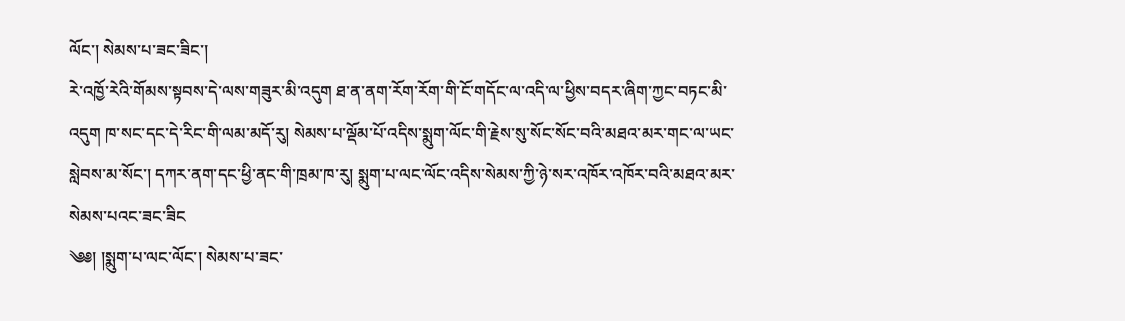ལོང་། སེམས་པ་ཟང་ཟིང་།
རེ་འཁྱོ་རེའི་གོམས་སྟབས་དེ་ལས་གཟུར་མི་འདུག ཐ་ན་ནག་རོག་རོག་གི་ངོ་གདོང་ལ་འདི་ལ་ཕྱིས་བདར་ཞིག་ཀྱང་བཏང་མི་འདུག ཁ་སང་དང་དེ་རིང་གི་ལམ་མདོ་རུ། སེམས་པ་ལྡོམ་པོ་འདིས་སྨུག་ལོང་གི་རྗེས་སུ་སོང་སོང་བའི་མཐའ་མར་གང་ལ་ཡང་སླེབས་མ་སོང་། དཀར་ནག་དང་ཕྱི་ནང་གི་ཁྲམ་ཁ་རུ། སྨུག་པ་ལང་ལོང་འདིས་སེམས་ཀྱི་ཉེ་སར་འཁོར་འཁོར་བའི་མཐའ་མར་སེམས་པའང་ཟང་ཟིང
༄༅། །སྨུག་པ་ལང་ལོང་། སེམས་པ་ཟང་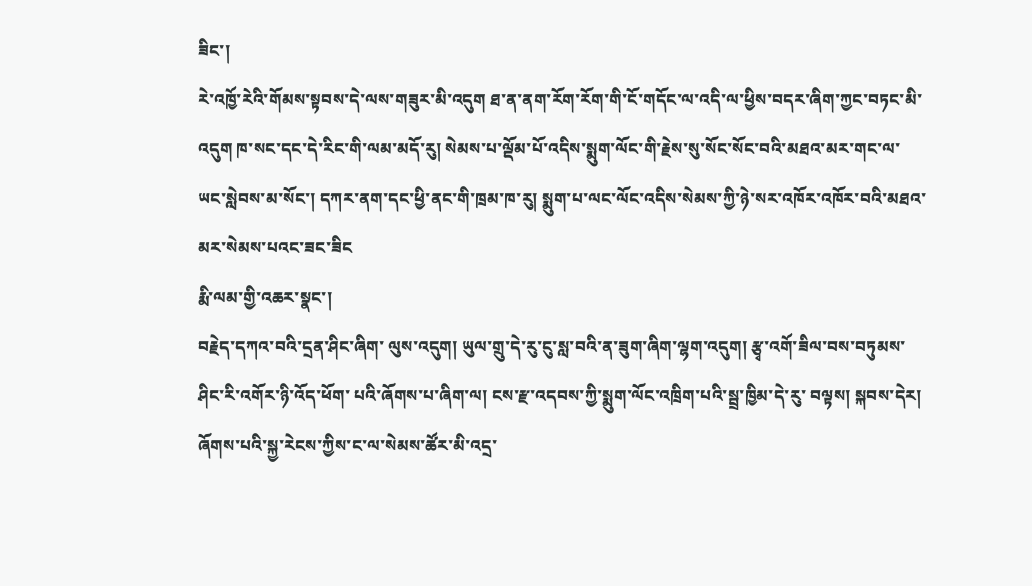ཟིང་།
རེ་འཁྱོ་རེའི་གོམས་སྟབས་དེ་ལས་གཟུར་མི་འདུག ཐ་ན་ནག་རོག་རོག་གི་ངོ་གདོང་ལ་འདི་ལ་ཕྱིས་བདར་ཞིག་ཀྱང་བཏང་མི་འདུག ཁ་སང་དང་དེ་རིང་གི་ལམ་མདོ་རུ། སེམས་པ་ལྡོམ་པོ་འདིས་སྨུག་ལོང་གི་རྗེས་སུ་སོང་སོང་བའི་མཐའ་མར་གང་ལ་ཡང་སླེབས་མ་སོང་། དཀར་ནག་དང་ཕྱི་ནང་གི་ཁྲམ་ཁ་རུ། སྨུག་པ་ལང་ལོང་འདིས་སེམས་ཀྱི་ཉེ་སར་འཁོར་འཁོར་བའི་མཐའ་མར་སེམས་པའང་ཟང་ཟིང
རྨི་ལམ་གྱི་འཆར་སྣང་།
བརྗེད་དཀའ་བའི་དྲན་ཤིང་ཞིག་ ལུས་འདུག། ཡུལ་གྲུ་དེ་རུ་ངུ་སླ་བའི་ན་ཟུག་ཞིག་ལྷག་འདུག། རྩྭ་འགོ་ཟིལ་བས་བཏུམས་ཤིང་རི་འགོར་ཉི་འོད་ཕོག་ པའི་ཞོགས་པ་ཞིག་ལ། ངས་རྫ་འདབས་ཀྱི་སྨུག་ལོང་འཁྲིག་པའི་སྦྲ་ཁྱིམ་དེ་རུ་ བལྟས། སྐབས་དེར། ཞོགས་པའི་སྐྱ་རེངས་ཀྱིས་ང་ལ་སེམས་ཚོར་མི་འདྲ་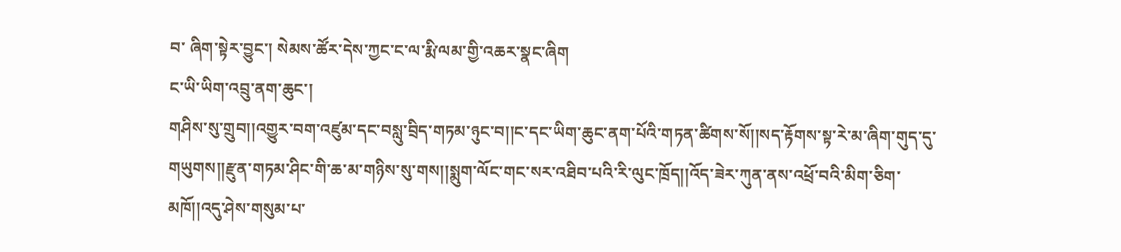བ་ ཞིག་སྟེར་བྱུང་། སེམས་ཚོར་དེས་ཀྱང་ང་ལ་རྨི་ལམ་གྱི་འཆར་སྣང་ཞིག
ང་ཡི་ཡིག་འབྲུ་ནག་ཆུང་།
གཤིས་སུ་གྲུབ།།འགྱུར་བག་འཛུམ་དང་བསླུ་བྲིད་གཏམ་ཉུང་བ།།ང་དང་ཡིག་ཆུང་ནག་པོའི་གཏན་ཚིགས་སོ།།སད་རྟོགས་སྟ་རེ་མ་ཞིག་གུད་དུ་གཡུགས།།རྫུན་གཏམ་ཤིང་གི་ཆ་མ་གཉིས་སུ་གས།།སྨུག་ལོང་གང་སར་འཐིབ་པའི་རི་ལུང་ཁྲོད།།འོད་ཟེར་ཀུན་ནས་འཕྲོ་བའི་མིག་ཅིག་མཁོ།།འདུ་ཤེས་གསུམ་པ་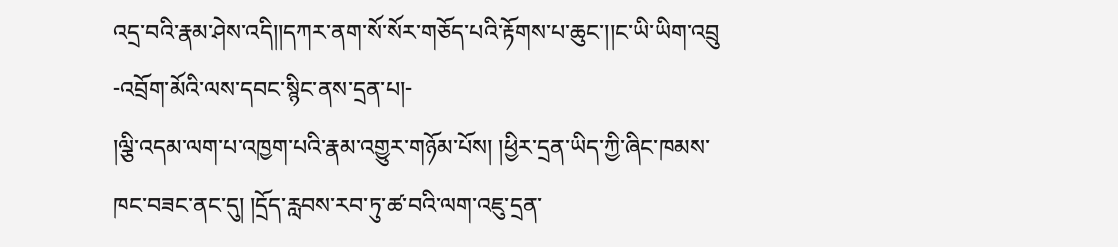འདྲ་བའི་རྣམ་ཤེས་འདི།།དཀར་ནག་སོ་སོར་གཅོད་པའི་རྟོགས་པ་ཆུང་།།ང་ཡི་ཡིག་འབྲུ
-འབྲོག་མོའི་ལས་དབང་སྙིང་ནས་དྲན་པ།-
།ལྕི་འདམ་ལག་པ་འཁྱག་པའི་རྣམ་འགྱུར་གཉོམ་པོས། །ཕྱིར་དྲན་ཡིད་ཀྱི་ཞིང་ཁམས་ཁང་བཟང་ནང་དུ། །དྲོད་རླབས་རབ་ཏུ་ཚ་བའི་ལག་འཇུ་དྲན་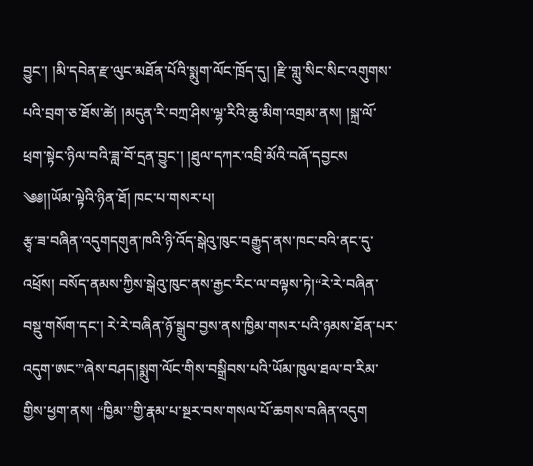བྱུང་། །མི་དབེན་རྫ་ལུང་མཐོན་པོའི་སྨུག་ལོང་ཁྲོད་དུ། །རྫི་གླུ་སིང་སིང་འགུགས་པའི་བྲག་ཅ་ཐོས་ཚེ། །མདུན་རི་བཀྲ་ཤིས་ལྷ་རིའི་ཆུ་མིག་འགྲམ་ནས། །སྐྲ་ལོ་ཕྲག་སྟེང་ཉིལ་བའི་ཟླ་བོ་དྲན་བྱུང་། །ཐུལ་དཀར་འབྲི་མོའི་བཞོ་དབྱངས
༄༅།།ཡོམ་ལྟེའི་ཉིན་ཐོ། ཁང་པ་གསར་པ།
རྩྭ་ཟ་བཞིན་འདུགདགུན་ཁའི་ཉི་འོད་སྒེའུ་ཁུང་བརྒྱུད་ནས་ཁང་བའི་ནང་དུ་འཕྲོས། བསོད་ནམས་ཀྱིས་སྒེའུ་ཁུང་ནས་རྒྱང་རིང་ལ་བལྟས་ཏེ།“རེ་རེ་བཞིན་བསྡུ་གསོག་དང་། རེ་རེ་བཞིན་ཉོ་སྒྲུབ་བྱས་ནས་ཁྱིམ་གསར་པའི་ཉམས་ཐོན་པར་འདུག་ཨང་”ཞེས་བཤད།སྨུག་ལོང་གིས་བསྒྲིབས་པའི་ཡོམ་ཁུལ་ཐལ་བ་རིམ་གྱིས་ཕྱག་ནས། “ཁྱིམ་”གྱི་རྣམ་པ་སྔར་བས་གསལ་པོ་ཆགས་བཞིན་འདུག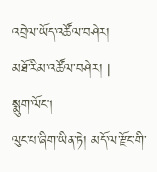འབྲེལ་ཡོད་འཚོལ་བཤེར།
མཐོ་རིམ་འཚོལ་བཤེར། |
སྨུག་ལོང།
ལུང་པ་ཞིག་ཡིན་ཏེ། མདོ་ལ་རྫོང་གི་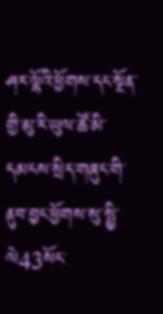ཤར་ལྷོའི་ཕྱོགས་དང་སྔོན་གྱི་མུ་རི་ཡུལ་ཚོ་མི་དམངས་སྲིད་གཞུང་གི་ནུབ་བྱང་ཕྱོགས་སུ་སྤྱི་ལེ43སོང་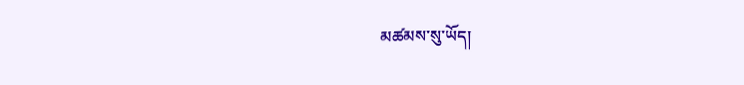མཚམས་སུ་ཡོད།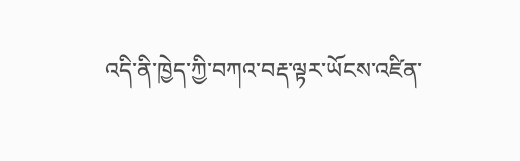འདི་ནི་ཁྱེད་ཀྱི་བཀའ་བརྡ་ལྟར་ཡོངས་འཛིན་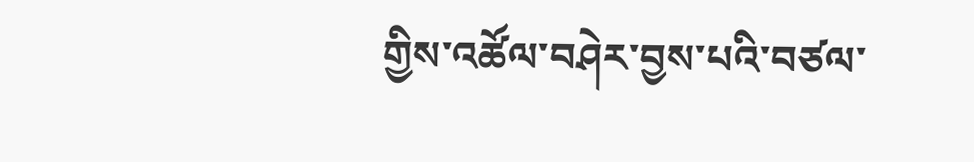གྱིས་འཚོལ་བཤེར་བྱས་པའི་བཙལ་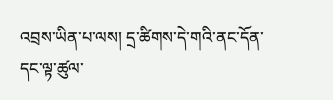འབྲས་ཡིན་པ་ལས། དྲ་ཚིགས་དེ་གའི་ནང་དོན་དང་ལྟ་ཚུལ་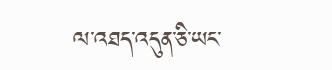ལ་འཐད་འདུན་ཅི་ཡང་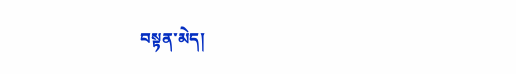བསྟན་མེད།